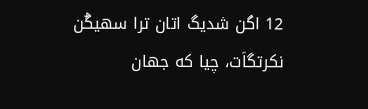12 اگن شدیگ اتان ترا سهیگُن نکرتگاَت، چیا که جهان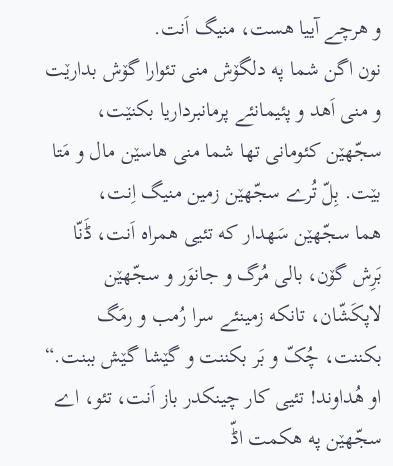و هرچے آییا هست، منیگ اَنت.
نون اگن شما په دلگۆش منی تئوارا گۆش بدارێت و منی اَهد و پئیمانئے پرمانبرداریا بکنێت، سجّهێن کئومانی تها شما منی هاسێن مال و مَتا بێت. بِلّ تُرے سجّهێن زمین منیگ اِنت،
هما سجّهێن سَهدار که تئیی همراه اَنت، ڈَنّا بَرِش گۆن، بالی مُرگ و جانوَر و سجّهێن لاپکَشّان، تانکه زمینئے سرا رُمب و رمَگ بکننت، چُکّ و بَر بکننت و گێشا گێش ببنت.“
او هُداوند! تئیی کار چینکدر باز اَنت، تئو، اے سجّهێن په هکمت اڈّ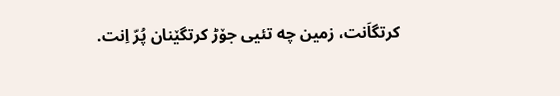کرتگاَنت، زمین چه تئیی جۆڑ کرتگێنان پُرّ اِنت.